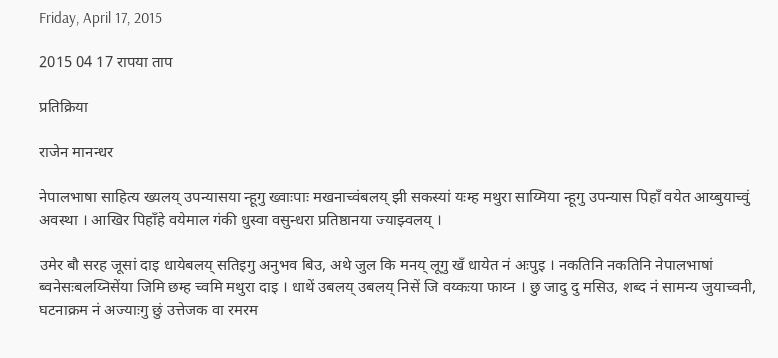Friday, April 17, 2015

2015 04 17 रापया ताप

प्रतिक्रिया

राजेन मानन्धर

नेपालभाषा साहित्य ख्यलय् उपन्यासया न्हूगु ख्वाःपाः मखनाच्वंबलय् झी सकस्यां यःम्ह मथुरा साय्मिया न्हूगु उपन्यास पिहाँ वयेत आय्बुयाच्वुं अवस्था । आखिर पिहाँहे वयेमाल गंकी धुस्वा वसुन्धरा प्रतिष्ठानया ज्याझ्वलय् ।

उमेर बौ सरह जूसां दाइ धायेबलय् सतिइगु अनुभव बिउ, अथे जुल कि मनय् लूगु खँ धायेत नं अःपुइ । नकतिनि नकतिनि नेपालभाषां ब्वनेसःबलय्निसेंया जिमि छम्ह च्वमि मथुरा दाइ । धाथें उबलय् उबलय् निसें जि वय्कःया फाय्न । छु जादु दु मसिउ, शब्द नं सामन्य जुयाच्वनी, घटनाक्रम नं अज्याःगु छुं उत्तेजक वा रमरम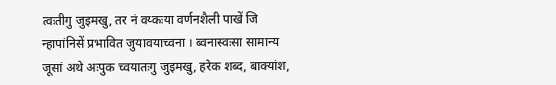त्वःतीगु जुइमखु, तर नं वय्कःया वर्णनशैली पाखें जि न्हापांनिसें प्रभावित जुयावयाच्वना । ब्वनास्वःसा सामान्य जूसां अथे अःपुक च्वयातःगु जुइमखु, हरेक शब्द, बाक्यांश,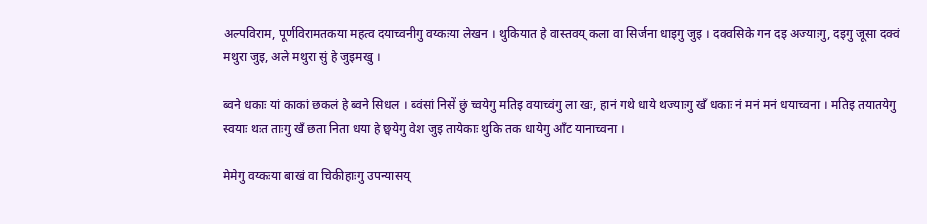अल्पविराम, पूर्णविरामतकया महत्व दयाच्वनीगु वय्कःया लेखन । थुकियात हे वास्तवय् कला वा सिर्जना धाइगु जुइ । दक्वसिके गन दइ अज्याःगु, दइगु जूसा दक्वं मथुरा जुइ, अले मथुरा सुं हे जुइमखु ।

ब्वने धकाः यां काकां छकलं हे ब्वने सिधल । ब्वंसां निसें छुं च्वयेगु मतिइ वयाच्वंगु ला खः, हानं गथे धाये थज्याःगु खँ धकाः नं मनं मनं धयाच्वना । मतिइ तयातयेगु स्वयाः थःत ताःगु खँ छता निता धया हे छ्वयेगु वेश जुइ तायेकाः थुकि तक धायेगु आँट यानाच्वना ।

मेमेगु वय्कःया बाखं वा चिकीहाःगु उपन्यासय्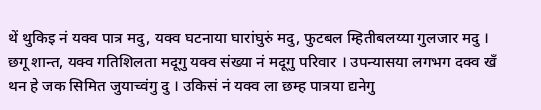थें थुकिइ नं यक्व पात्र मदु, यक्व घटनाया घारांघुरुं मदु, फुटबल म्हितीबलय्या गुलजार मदु । छगू शान्त, यक्व गतिशिलता मदूगु यक्व संख्या नं मदूगु परिवार । उपन्यासया लगभग दक्व खँ थन हे जक सिमित जुयाच्वंगु दु । उकिसं नं यक्व ला छम्ह पात्रया द्यनेगु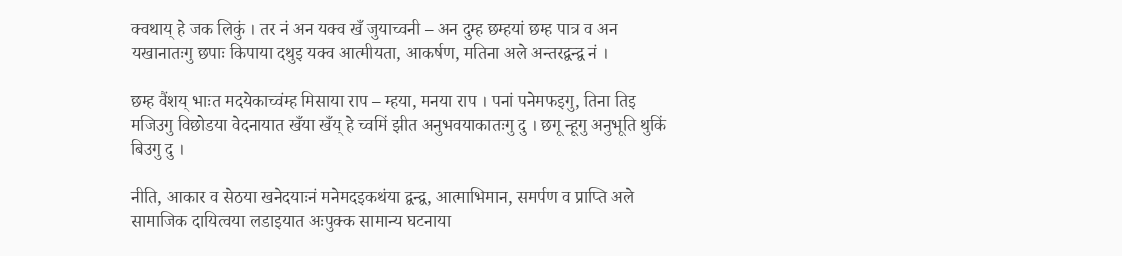क्वथाय् हे जक लिकुं । तर नं अन यक्व खँ जुयाच्वनी – अन दुम्ह छम्हयां छम्ह पात्र व अन यखानातःगु छपाः किपाया दथुइ यक्व आत्मीयता, आकर्षण, मतिना अले अन्तरद्वन्द्व नं ।

छम्ह वैंशय् भाःत मदयेकाच्वंम्ह मिसाया राप – म्हया, मनया राप । पनां पनेमफइगु, तिना तिइ मजिउगु विछोडया वेदनायात खँया खँय् हे च्वमिं झीत अनुभवयाकातःगु दु । छगू न्हूगु अनुभूति थुकिं बिउगु दु ।

नीति, आकार व सेठया खनेदयाःनं मनेमदइकथंया द्वन्द्व, आत्माभिमान, समर्पण व प्राप्ति अले सामाजिक दायित्वया लडाइयात अःपुक्क सामान्य घटनाया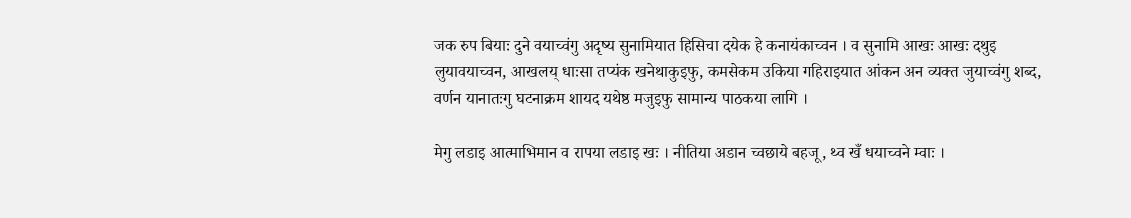जक रुप बियाः दुने वयाच्वंगु अदृष्य सुनामियात हिसिचा दयेक हे कनायंकाच्वन । व सुनामि आखः आखः दथुइ लुयावयाच्वन, आखलय् धाःसा तप्यंक खनेथाकुइफु, कमसेकम उकिया गहिराइयात आंकन अन व्यक्त जुयाच्वंगु शब्द, वर्णन यानातःगु घटनाक्रम शायद यथेष्ठ मजुइफु सामान्य पाठकया लागि ।

मेगु लडाइ आत्माभिमान व रापया लडाइ खः । नीतिया अडान च्वछाये बहजू, थ्व खँ धयाच्वने म्वाः ।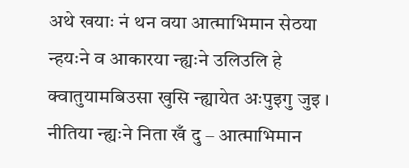अथे खयाः नं थन वया आत्माभिमान सेठया न्हयःने व आकारया न्ह्यःने उलिउलि हे क्वातुयामबिउसा खुसि न्ह्यायेत अःपुइगु जुइ । नीतिया न्ह्यःने निता खँ दु – आत्माभिमान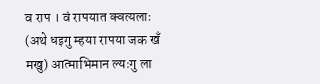व राप । वं रापयात क्वत्यलाः (अथे धइगु म्हया रापया जक खँ मखु) आत्माभिमान ल्यःगु ला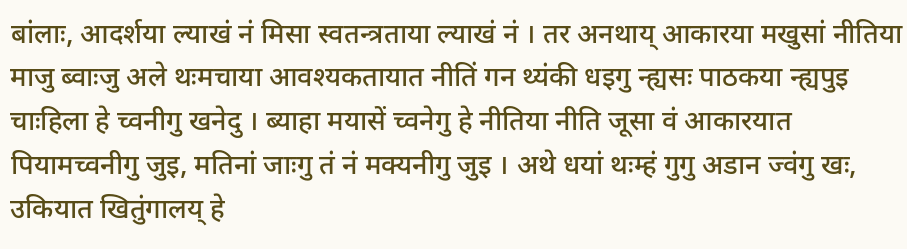बांलाः, आदर्शया ल्याखं नं मिसा स्वतन्त्रताया ल्याखं नं । तर अनथाय् आकारया मखुसां नीतिया माजु ब्वाःजु अले थःमचाया आवश्यकतायात नीतिं गन थ्यंकी धइगु न्ह्यसः पाठकया न्ह्यपुइ चाःहिला हे च्वनीगु खनेदु । ब्याहा मयासें च्वनेगु हे नीतिया नीति जूसा वं आकारयात पियामच्वनीगु जुइ, मतिनां जाःगु तं नं मक्यनीगु जुइ । अथे धयां थःम्हं गुगु अडान ज्वंगु खः, उकियात खितुंगालय् हे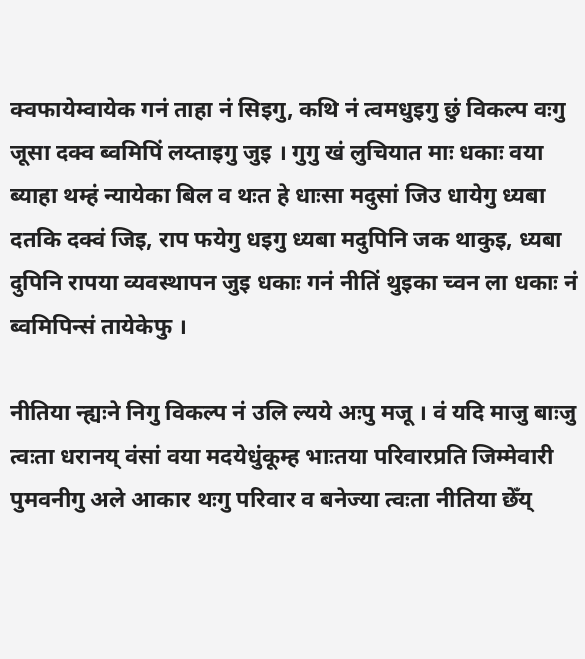क्वफायेम्वायेक गनं ताहा नं सिइगु, कथि नं त्वमधुइगु छुं विकल्प वःगु जूसा दक्व ब्वमिपिं लय्ताइगु जुइ । गुगु खं लुचियात माः धकाः वया ब्याहा थम्हं न्यायेका बिल व थःत हे धाःसा मदुसां जिउ धायेगु ध्यबा दतकि दक्वं जिइ, राप फयेगु धइगु ध्यबा मदुपिनि जक थाकुइ, ध्यबा दुपिनि रापया व्यवस्थापन जुइ धकाः गनं नीतिं थुइका च्वन ला धकाः नं ब्वमिपिन्सं तायेकेफु ।

नीतिया न्ह्यःने निगु विकल्प नं उलि ल्यये अःपु मजू । वं यदि माजु बाःजु त्वःता धरानय् वंसां वया मदयेधुंकूम्ह भाःतया परिवारप्रति जिम्मेवारी पुमवनीगु अले आकार थःगु परिवार व बनेज्या त्वःता नीतिया छेँय्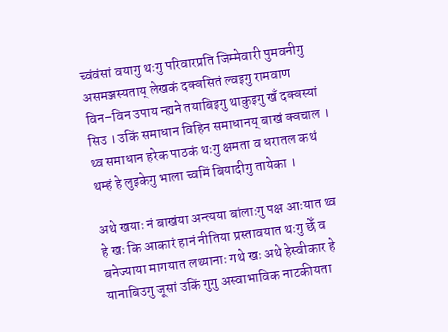च्वंवंसां वयागु थःगु परिवारप्रति जिम्मेवारी पुमवनीगु असमञ्जस्यताय् लेखकं दक्वसितं ल्वइगु रामवाण विन–विन उपाय न्ह्यने तयाबिइगु थाकुइगु खँ दक्वस्यां सिउ । उकिं समाधान विहिन समाधानय् बाखं क्वचाल । थ्व समाधान हरेक पाठकं थःगु क्षमता व धरातल कथं थम्हं हे लुइकेगु भाला च्वमिं बियादीगु तायेका ।

अथे खयाः नं बाखंया अन्त्यया बांलाःगु पक्ष आःयात थ्व हे खः कि आकारं हानं नीतिया प्रस्तावयात थःगु छेँ व बनेज्याया मागयात लथ्यानाः गथे खः अथे हेस्वीकार हे यानाबिउगु जूसां उकिं गुगु अस्वाभाविक नाटकीयता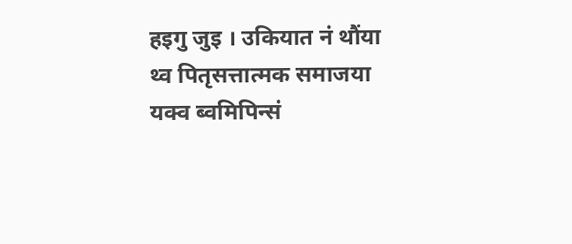हइगु जुइ । उकियात नं थौंया थ्व पितृसत्तात्मक समाजया यक्व ब्वमिपिन्सं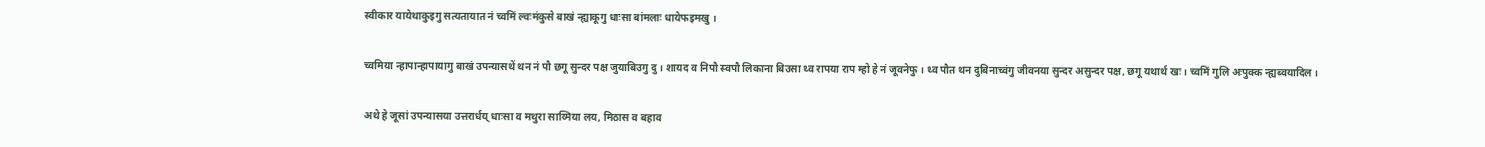स्वीकार यायेथाकुइगु सत्यतायात नं च्वमिं ल्वःमंकुसे बाखं न्ह्याकूगु धाःसा बांमलाः धायेफइमखु ।

च्वमिया न्हापान्हापायागु बाखं उपन्यासथें थन नं पौ छगू सुन्दर पक्ष जुयाबिउगु दु । शायद व निपौ स्वपौ लिकाना बिउसा थ्व रापया राप म्हो हे नं जूवनेफु । थ्व पौत थन दुबिनाच्वंगु जीवनया सुन्दर असुन्दर पक्ष, छगू यथार्थ खः । च्वमिं गुलि अःपुक्क न्ह्यब्वयादिल ।

अथे हे जूसां उपन्यासया उत्तरार्धय् धाःसा व मथुरा साय्मिया लय, मिठास व बहाव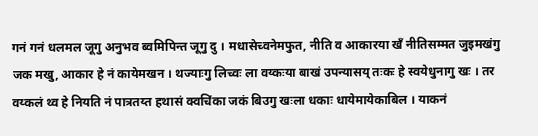गनं गनं धलमल जूगु अनुभव ब्वमिपिन्त जूगु दु । मधासेच्वनेमफुत, नीति व आकारया खँ नीतिसम्मत जुइमखंगु जक मखु, आकार हे नं कायेमखन । थज्याःगु लिच्वः ला वय्कःया बाखं उपन्यासय् तःकः हे स्वयेधुनागु खः । तर वय्कलं थ्व हे नियति नं पात्रतय्त हथासं क्वचिंका जकं बिउगु खःला धकाः धायेमायेकाबिल । याकनं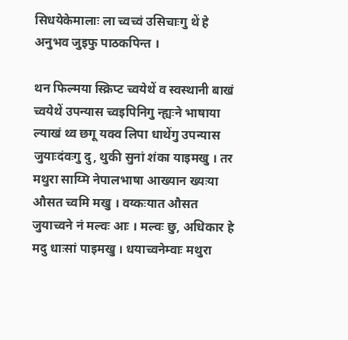सिधयेकेमालाः ला च्वच्वं उसिचाःगु थें हे अनुभव जुइफु पाठकपिन्त ।

थन फिल्मया स्क्रिप्ट च्वयेथें व स्वस्थानी बाखं च्वयेथें उपन्यास च्वइपिनिगु न्ह्यःने भाषाया ल्याखं थ्व छगू यक्व लिपा धाथेंगु उपन्यास जुयाःदंवःगु दु, थुकी सुनां शंका याइमखु । तर मथुरा साय्मि नेपालभाषा आख्यान ख्यःया औसत च्वमि मखु । वय्कःयात औसत जुयाच्वने नं मल्वः आः । मल्वः छु, अधिकार हे मदु धाःसां पाइमखु । धयाच्वनेम्वाः मथुरा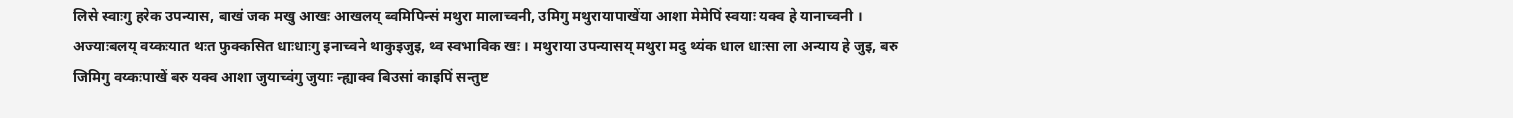लिसे स्वाःगु हरेक उपन्यास, बाखं जक मखु आखः आखलय् ब्वमिपिन्सं मथुरा मालाच्वनी, उमिगु मथुरायापाखेंया आशा मेमेपिं स्वयाः यक्व हे यानाच्वनी । अज्याःबलय् वय्कःयात थःत फुक्कसित धाःधाःगु इनाच्वने थाकुइजुइ, थ्व स्वभाविक खः । मथुराया उपन्यासय् मथुरा मदु थ्यंक धाल धाःसा ला अन्याय हे जुइ, बरु जिमिगु वय्कःपाखें बरु यक्व आशा जुयाच्वंगु जुयाः न्ह्याक्व बिउसां काइपिं सन्तुष्ट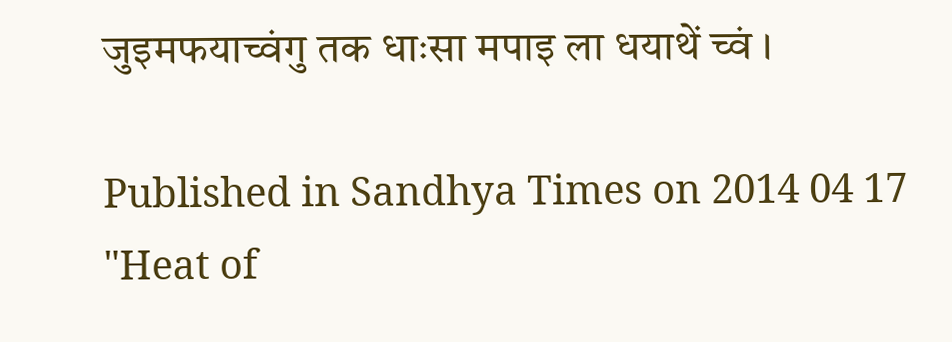जुइमफयाच्वंगु तक धाःसा मपाइ ला धयाथें च्वं ।

Published in Sandhya Times on 2014 04 17 "Heat of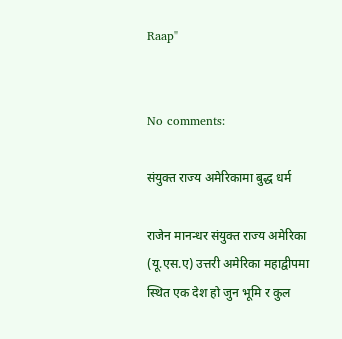Raap"


No comments:

संयुक्त राज्य अमेरिकामा बुद्ध धर्म

राजेन मानन्धर संयुक्त राज्य अमेरिका (यू.एस.ए) उत्तरी अमेरिका महाद्वीपमा स्थित एक देश हो जुन भूमि र कुल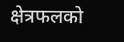क्षेत्रफलको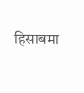हिसाबमा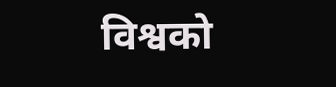विश्वको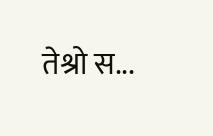तेश्रो स...